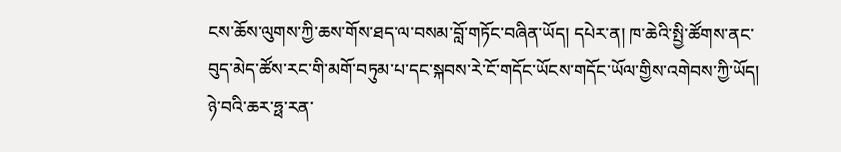ངས་ཆོས་ལུགས་ཀྱི་ཆས་གོས་ཐད་ལ་བསམ་བློ་གཏོང་བཞིན་ཡོད། དཔེར་ན། ཁ་ཆེའི་སྤྱི་ཚོགས་ནང་བུད་མེད་ཚོས་རང་གི་མགོ་བཏུམ་པ་དང་སྐབས་རེ་ངོ་གདོང་ཡོངས་གདོང་ཡོལ་གྱིས་འགེབས་ཀྱི་ཡོད། ཉེ་བའི་ཆར་ཧྥ་རན་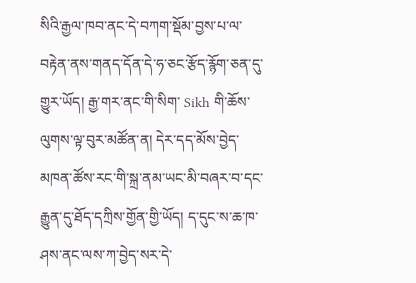སིའི་རྒྱལ་ཁབ་ནང་དེ་བཀག་སྡོམ་བྱས་པ་ལ་བརྟེན་ནས་གནད་དོན་དེ་ཧ་ཅང་རྩོད་རྙོག་ཅན་དུ་གྱུར་ཡོད། རྒྱ་གར་ནང་གི་སིག་ Sikh གི་ཆོས་ལུགས་ལྟ་བུར་མཚོན་ན། དེར་དད་མོས་བྱེད་མཁན་ཚོས་རང་གི་སྐྲ་ནམ་ཡང་མི་བཞར་བ་དང་རྒྱུན་དུ་ཐོད་དཀྲིས་གྱོན་གྱི་ཡོད། ད་དུང་ས་ཆ་ཁ་ཤས་ནང་ལས་ཀ་བྱེད་སར་དེ་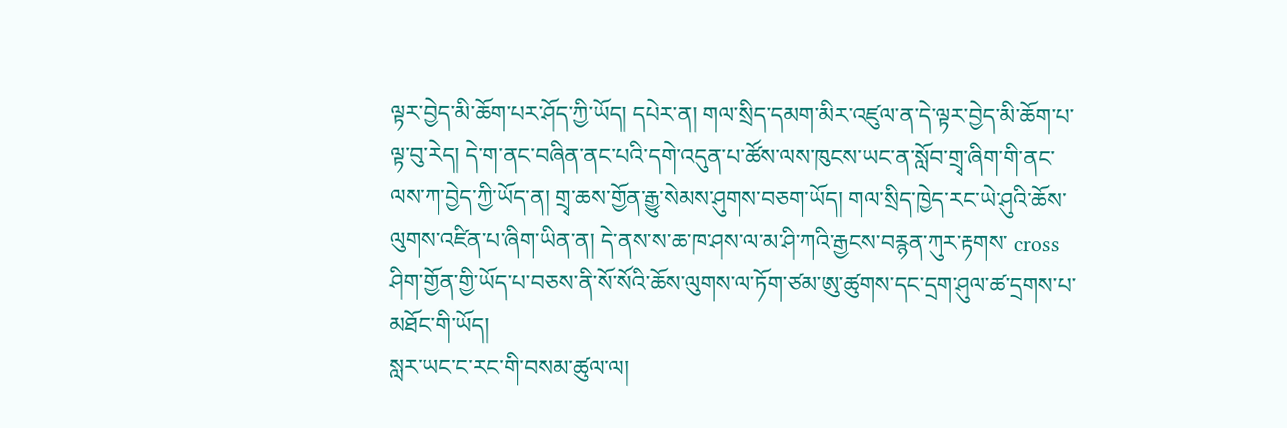ལྟར་བྱེད་མི་ཆོག་པར་ཤོད་ཀྱི་ཡོད། དཔེར་ན། གལ་སྲིད་དམག་མིར་འཛུལ་ན་དེ་ལྟར་བྱེད་མི་ཆོག་པ་ལྟ་བུ་རེད། དེ་ག་ནང་བཞིན་ནང་པའི་དགེ་འདུན་པ་ཚོས་ལས་ཁུངས་ཡང་ན་སློབ་གྲྭ་ཞིག་གི་ནང་ལས་ཀ་བྱེད་ཀྱི་ཡོད་ན། གྲྭ་ཆས་གྱོན་རྒྱུ་སེམས་ཤུགས་བཅག་ཡོད། གལ་སྲིད་ཁྱེད་རང་ཡེ་ཤུའི་ཆོས་ལུགས་འཛིན་པ་ཞིག་ཡིན་ན། དེ་ནས་ས་ཆ་ཁ་ཤས་ལ་མ་ཤི་ཀའི་རྒྱངས་བརྙན་ཀུར་རྟགས་ cross ཤིག་གྱོན་གྱི་ཡོད་པ་བཅས་ནི་སོ་སོའི་ཆོས་ལུགས་ལ་ཏོག་ཙམ་ཨུ་ཚུགས་དང་དྲག་ཤུལ་ཚ་དྲགས་པ་མཐོང་གི་ཡོད།
སླར་ཡང་ང་རང་གི་བསམ་ཚུལ་ལ།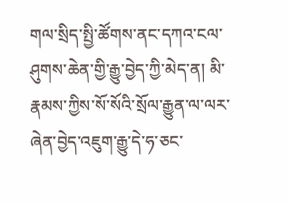གལ་སྲིད་སྤྱི་ཚོགས་ནང་དཀའ་ངལ་ཤུགས་ཆེན་གྱི་རྒྱུ་བྱེད་ཀྱི་མེད་ན། མི་རྣམས་ཀྱིས་སོ་སོའི་སྲོལ་རྒྱུན་ལ་ལར་ཞེན་བྱེད་འཇུག་རྒྱུ་དེ་ཧ་ཅང་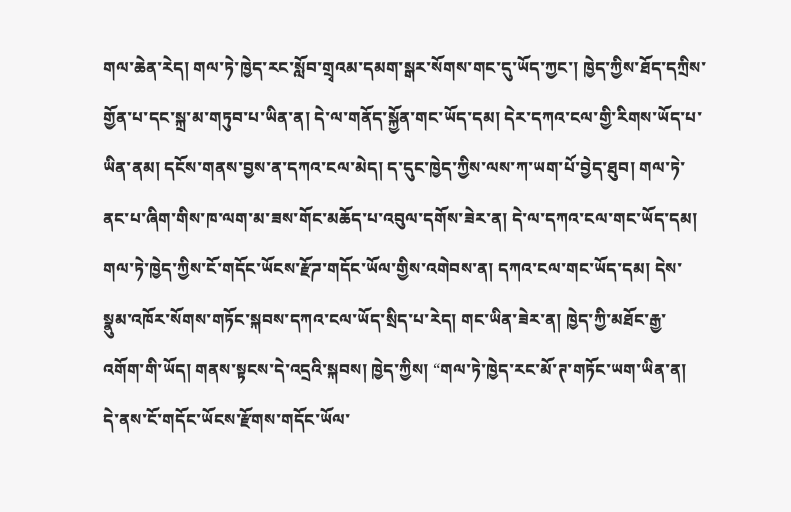གལ་ཆེན་རེད། གལ་ཏེ་ཁྱེད་རང་སློབ་གྲྭའམ་དམག་སྒར་སོགས་གང་དུ་ཡོད་ཀྱང་། ཁྱེད་ཀྱིས་ཐོད་དཀྲིས་གྱོན་པ་དང་སྐྲ་མ་གཏུབ་པ་ཡིན་ན། དེ་ལ་གནོད་སྐྱོན་གང་ཡོད་དམ། དེར་དཀའ་ངལ་གྱི་རིགས་ཡོད་པ་ཡིན་ནམ། དངོས་གནས་བྱས་ན་དཀའ་ངལ་མེད། ད་དུང་ཁྱེད་ཀྱིས་ལས་ཀ་ཡག་པོ་བྱེད་ཐུབ། གལ་ཏེ་ནང་པ་ཞིག་གིས་ཁ་ལག་མ་ཟས་གོང་མཆོད་པ་འབུལ་དགོས་ཟེར་ན། དེ་ལ་དཀའ་ངལ་གང་ཡོད་དམ། གལ་ཏེ་ཁྱེད་ཀྱིས་ངོ་གདོང་ཡོངས་རྫོཌ་གདོང་ཡོལ་གྱིས་འགེབས་ན། དཀའ་ངལ་གང་ཡོད་དམ། དེས་སྣུམ་འཁོར་སོགས་གཏོང་སྐབས་དཀའ་ངལ་ཡོད་སྲིད་པ་རེད། གང་ཡིན་ཟེར་ན། ཁྱེད་ཀྱི་མཐོང་རྒྱ་འགོག་གི་ཡོད། གནས་སྟངས་དེ་འདྲའི་སྐབས། ཁྱེད་ཀྱིས། “གལ་ཏེ་ཁྱེད་རང་མོ་ཊ་གཏོང་ཡག་ཡིན་ན། དེ་ནས་ངོ་གདོང་ཡོངས་རྫོགས་གདོང་ཡོལ་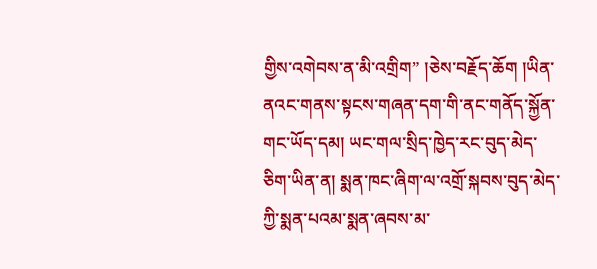གྱིས་འགེབས་ན་མི་འགྲིག” །ཅེས་བརྗོད་ཆོག །ཡིན་ནའང་གནས་སྟངས་གཞན་དག་གི་ནང་གནོད་སྐྱོན་གང་ཡོད་དམ། ཡང་གལ་སྲིད་ཁྱེད་རང་བུད་མེད་ཅིག་ཡིན་ན། སྨན་ཁང་ཞིག་ལ་འགྲོ་སྐབས་བུད་མེད་ཀྱི་སྨན་པའམ་སྨན་ཞབས་མ་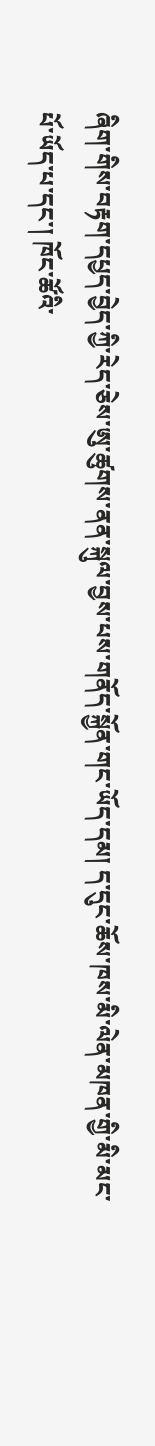ཞིག་གིས་བརྟག་དཔྱད་བྱེད་ཀྱི་རེད་ཅེས་ཨུ་ཚུགས་ནན་སྐུལ་བྱས་པས་གནོད་སྐྱོན་གང་ཡོད་དམ། ད་དུང་ཆོས་ཁས་མི་ལེན་མཁན་གྱི་མི་མང་པོ་ཡོད་པ་དང་། ཁོང་ཚོའི་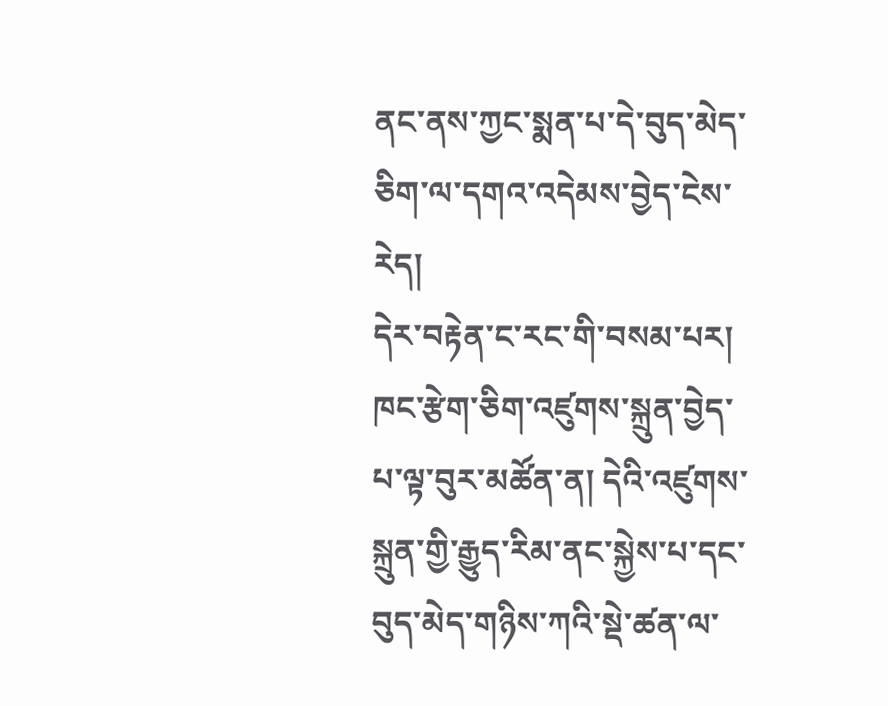ནང་ནས་ཀྱང་སྨན་པ་དེ་བུད་མེད་ཅིག་ལ་དགའ་འདེམས་བྱེད་ངེས་རེད།
དེར་བརྟེན་ང་རང་གི་བསམ་པར། ཁང་རྩེག་ཅིག་འཛུགས་སྐྲུན་བྱེད་པ་ལྟ་བུར་མཚོན་ན། དེའི་འཛུགས་སྐྲུན་གྱི་རྒྱུད་རིམ་ནང་སྐྱེས་པ་དང་བུད་མེད་གཉིས་ཀའི་སྡེ་ཚན་ལ་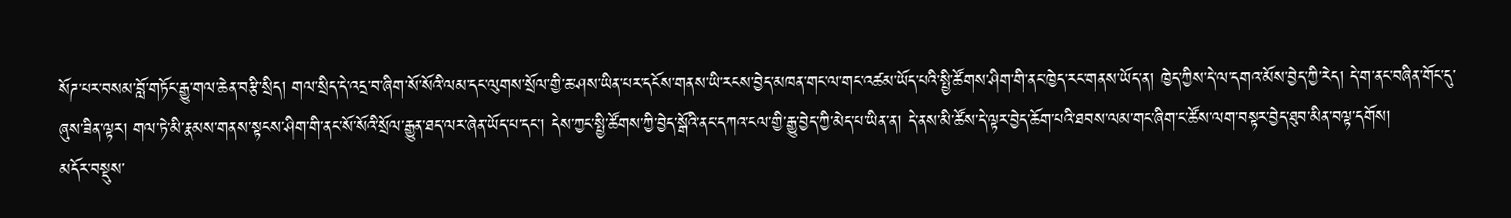སོཌ་པར་བསམ་བློ་གཏོང་རྒྱུ་གལ་ཆེན་བརྩི་སྲིད། གལ་སྲིད་དེ་འདྲ་བ་ཞིག་སོ་སོའི་ལམ་དང་ལུགས་སྲོལ་གྱི་ཆ་ཤས་ཡིན་པར་དངོས་གནས་ཡི་རངས་བྱེད་མཁན་གང་ལ་གང་འཚམ་ཡོད་པའི་སྤྱི་ཚོགས་ཤིག་གི་ནང་ཁྱེད་རང་གནས་ཡོད་ན། ཁྱེད་ཀྱིས་དེ་ལ་དགའ་མོས་བྱེད་ཀྱི་རེད། དེ་ག་ནང་བཞིན་གོང་དུ་ཞུས་ཟིན་ལྟར། གལ་ཏེ་མི་རྣམས་གནས་སྟངས་ཤིག་གི་ནང་སོ་སོའི་སྲོལ་རྒྱུན་ཐད་ལར་ཞེན་ཡོད་པ་དང་། དེས་ཀྱང་སྤྱི་ཚོགས་ཀྱི་བྱེད་སྒོའི་ནང་དཀའ་ངལ་གྱི་རྒྱུ་བྱེད་ཀྱི་མེད་པ་ཡིན་ན། དེ་ནས་མི་ཚོས་དེ་ལྟར་བྱེད་ཆོག་པའི་ཐབས་ལམ་གང་ཞིག་ང་ཚོས་ལག་བསྟར་བྱེད་ཐུབ་མིན་བལྟ་དགོས།
མདོར་བསྡུས་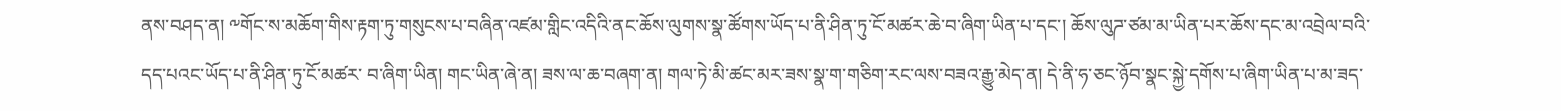ནས་བཤད་ན། ༸གོང་ས་མཆོག་གིས་རྟག་ཏུ་གསུངས་པ་བཞིན་འཛམ་གླིང་འདིའི་ནང་ཆོས་ལུགས་སྣ་ཚོགས་ཡོད་པ་ནི་ཤིན་ཏུ་ངོ་མཚར་ཆེ་བ་ཞིག་ཡིན་པ་དང་། ཆོས་ལུཌ་ཙམ་མ་ཡིན་པར་ཆོས་དང་མ་འབྲེལ་བའི་དད་པའང་ཡོད་པ་ནི་ཤིན་ཏུ་ངོ་མཚར་ བ་ཞིག་ཡིན། གང་ཡིན་ཞེ་ན། ཟས་ལ་ཆ་བཞག་ན། གལ་ཏེ་མི་ཚང་མར་ཟས་སྣ་ག་གཅིག་རང་ལས་བཟའ་རྒྱུ་མེད་ན། དེ་ནི་ཧ་ཅང་ཉོབ་སྣང་སྐྱེ་དགོས་པ་ཞིག་ཡིན་པ་མ་ཟད་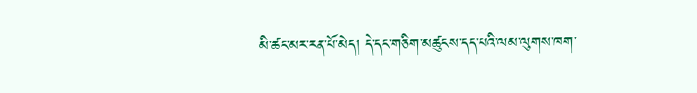མི་ཚང་མར་རན་པོ་མེད། དེ་དང་གཅིག་མཚུངས་དད་པའི་ལམ་ལུགས་ཁག་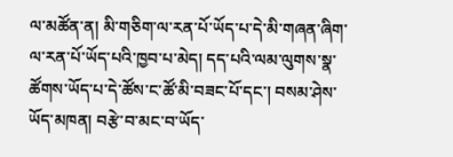ལ་མཚོན་ན། མི་གཅིག་ལ་རན་པོ་ཡོད་པ་དེ་མི་གཞན་ཞིག་ལ་རན་པོ་ཡོད་པའི་ཁྱབ་པ་མེད། དད་པའི་ལམ་ལུགས་སྣ་ཚོགས་ཡོད་པ་དེ་ཚོས་ང་ཚོ་མི་བཟང་པོ་དང་། བསམ་ཤེས་ཡོད་མཁན། བརྩེ་བ་མང་བ་ཡོད་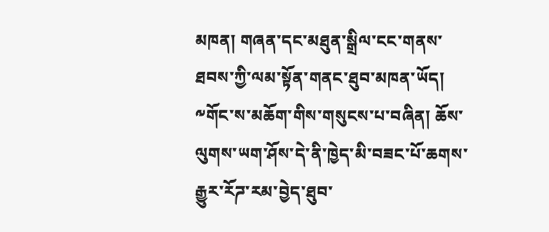མཁན། གཞན་དང་མཐུན་སྒྲིལ་ངང་གནས་ཐབས་ཀྱི་ལམ་སྟོན་གནང་ཐུབ་མཁན་ཡོད། ༸གོང་ས་མཆོག་གིས་གསུངས་པ་བཞིན། ཆོས་ལུགས་ཡག་ཤོས་དེ་ནི་ཁྱེད་མི་བཟང་པོ་ཆགས་རྒྱུར་རོཌ་རམ་བྱེད་ཐུབ་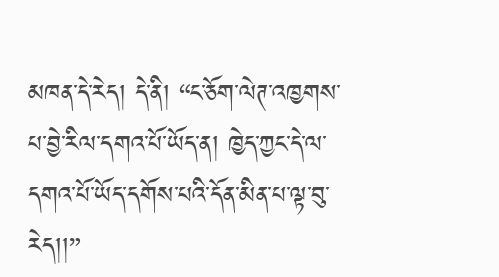མཁན་དེ་རེད། དེ་ནི། “ང་ཅོག་ལེཊ་འཁྱགས་པ་བྱེ་རིལ་དགའ་པོ་ཡོད་ན། ཁྱེད་ཀྱང་དེ་ལ་དགའ་པོ་ཡོད་དགོས་པའི་དོན་མིན་པ་ལྟ་བུ་རེད།།”